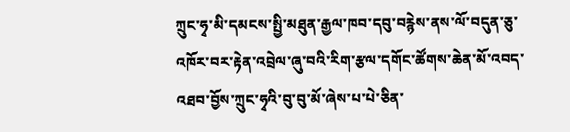ཀྲུང་ཧྭ་མི་དམངས་སྤྱི་མཐུན་རྒྱལ་ཁབ་དབུ་བརྙེས་ནས་ལོ་བདུན་ཅུ་འཁོར་བར་རྟེན་འབྲེལ་ཞུ་བའི་རིག་རྩལ་དགོང་ཚོགས་ཆེན་མོ་འབད་འཐབ་བྱོས་ཀྲུང་ཧྭའི་བུ་བུ་མོ་ཞེས་པ་པེ་ཅིན་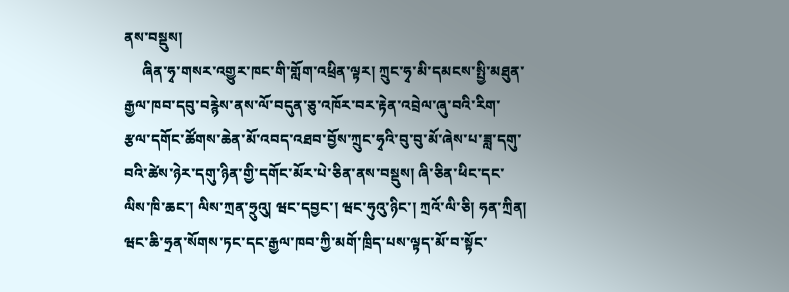ནས་བསྡུས།
     ཞིན་ཧྭ་གསར་འགྱུར་ཁང་གི་གློག་འཕྲིན་ལྟར། ཀྲུང་ཧྭ་མི་དམངས་སྤྱི་མཐུན་རྒྱལ་ཁབ་དབུ་བརྙེས་ནས་ལོ་བདུན་ཅུ་འཁོར་བར་རྟེན་འབྲེལ་ཞུ་བའི་རིག་རྩལ་དགོང་ཚོགས་ཆེན་མོ་འབད་འཐབ་བྱོས་ཀྲུང་ཧྭའི་བུ་བུ་མོ་ཞེས་པ་ཟླ་དགུ་བའི་ཚེས་ཉེར་དགུ་ཉིན་གྱི་དགོང་མོར་པེ་ཅིན་ནས་བསྡུས། ཞི་ཅིན་ཕིང་དང་ལིས་ཁི་ཆང་། ལིས་ཀྲན་ཧྲུའུ། ཝང་དབྱང་། ཝང་ཧུའུ་ཉིང་། ཀྲའོ་ལི་ཅི། ཧན་ཀྲིན། ཝང་ཆི་ཧྲན་སོགས་ཏང་དང་རྒྱལ་ཁབ་ཀྱི་མགོ་ཁྲིད་པས་ལྟད་མོ་བ་སྟོང་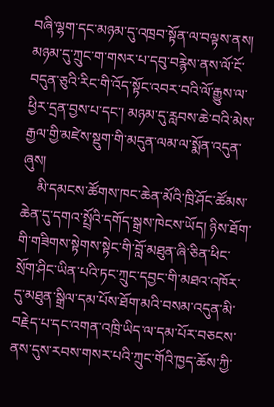བཞི་ལྷག་དང་མཉམ་དུ་འཁྲབ་སྟོན་ལ་བལྟས་ནས། མཉམ་དུ་ཀྲུང་ག་གསར་པ་དབུ་བརྙེས་ནས་ལོ་ངོ་བདུན་ཅུའི་རིང་གི་འོད་སྟོང་འབར་བའི་ལོ་རྒྱུས་ལ་ཕྱིར་དྲན་བྱས་པ་དང་། མཉམ་དུ་རླབས་ཆེ་བའི་མེས་རྒྱལ་གྱི་མཛེས་སྡུག་གི་མདུན་ལམ་ལ་སྨོན་འདུན་ཞུས།
    མི་དམངས་ཚོགས་ཁང་ཆེན་མོའི་ཁྲི་ཤོང་ཚོམས་ཆེན་དུ་དགའ་སྤྲོའི་དགོད་སྒྲས་ཁེངས་ཡོད། ཉིས་ཐོག་གི་གཟིགས་སྟེགས་སྟེང་གི་བློ་མཐུན་ཞི་ཅིན་ཕིང་སྲོག་ཤིང་ཡིན་པའི་ཏང་ཀྲུང་དབྱང་གི་མཐའ་འཁོར་དུ་མཐུན་སྒྲིལ་དམ་པོས་ཐོག་མའི་བསམ་འདུན་མི་བརྗེད་པ་དང་འགན་འཁྲི་ཡིད་ལ་དམ་པོར་བཅངས་ནས་དུས་རབས་གསར་པའི་ཀྲུང་གོའི་ཁྱད་ཆོས་ཀྱི་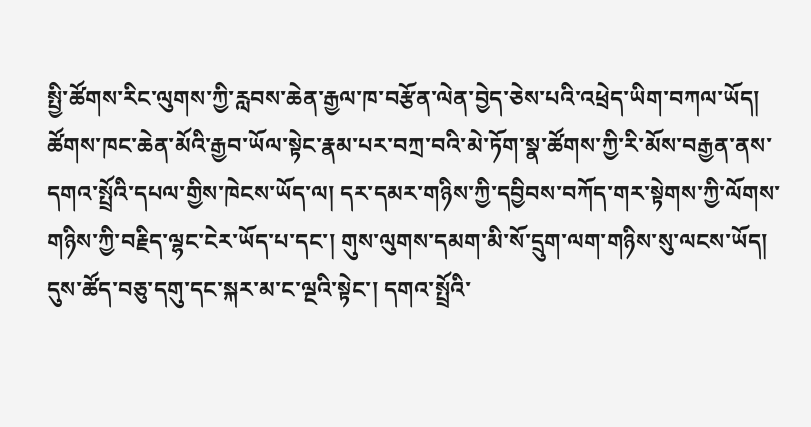སྤྱི་ཚོགས་རིང་ལུགས་ཀྱི་རླབས་ཆེན་རྒྱལ་ཁ་བརྩོན་ལེན་བྱེད་ཅེས་པའི་འཕྲེད་ཡིག་བཀལ་ཡོད། ཚོགས་ཁང་ཆེན་མོའི་རྒྱབ་ཡོལ་སྟེང་རྣམ་པར་བཀྲ་བའི་མེ་ཏོག་སྣ་ཚོགས་ཀྱི་རི་མོས་བརྒྱན་ནས་དགའ་སྤྲོའི་དཔལ་གྱིས་ཁེངས་ཡོད་ལ། དར་དམར་གཉིས་ཀྱི་དབྱིབས་བཀོད་གར་སྟེགས་ཀྱི་ལོགས་གཉིས་ཀྱི་བརྗིད་ལྷང་ངེར་ཡོད་པ་དང་། གུས་ལུགས་དམག་མི་སོ་དྲུག་ལག་གཉིས་སུ་ལངས་ཡོད།
དུས་ཚོད་བཅུ་དགུ་དང་སྐར་མ་ང་ལྔའི་སྟེང་། དགའ་སྤྲོའི་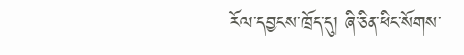རོལ་དབྱངས་ཁྲོད་དུ། ཞི་ཅིན་ཕིང་སོགས་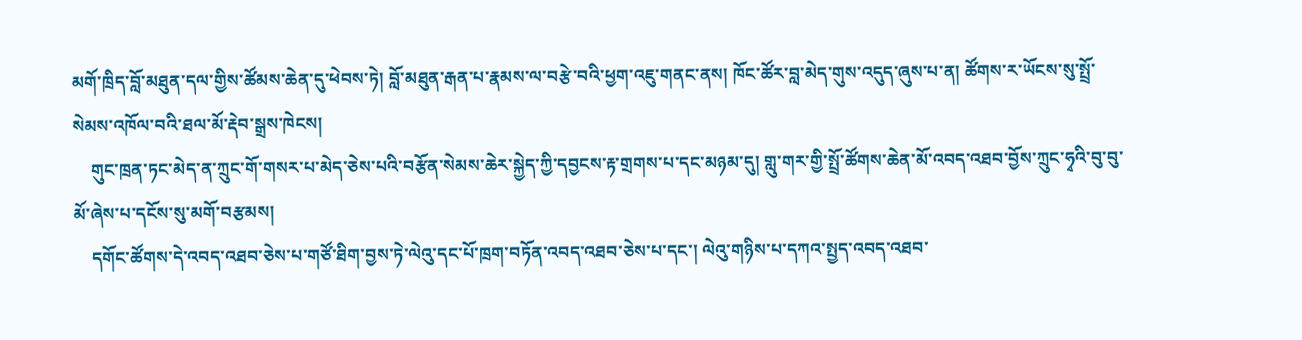མགོ་ཁྲིད་བློ་མཐུན་དལ་གྱིས་ཚོམས་ཆེན་དུ་ཕེབས་ཏེ། བློ་མཐུན་རྒན་པ་རྣམས་ལ་བརྩེ་བའི་ཕྱག་འཇུ་གནང་ནས། ཁོང་ཚོར་བླ་མེད་གུས་འདུད་ཞུས་པ་ན། ཚོགས་ར་ཡོངས་སུ་སྤྲོ་སེམས་འཁོལ་བའི་ཐལ་མོ་རྡེབ་སྒྲས་ཁེངས།
    གུང་ཁྲན་ཏང་མེད་ན་ཀྲུང་གོ་གསར་པ་མེད་ཅེས་པའི་བརྩོན་སེམས་ཆེར་སྐྱེད་ཀྱི་དབྱངས་རྟ་གྲགས་པ་དང་མཉམ་དུ། གླུ་གར་གྱི་སྤྲོ་ཚོགས་ཆེན་མོ་འབད་འཐབ་བྱོས་ཀྲུང་ཧྭའི་བུ་བུ་མོ་ཞེས་པ་དངོས་སུ་མགོ་བརྩམས།
    དགོང་ཚོགས་དེ་འབད་འཐབ་ཅེས་པ་གཙོ་ཐིག་བྱས་ཏེ་ལེའུ་དང་པོ་ཁྲག་བཏོན་འབད་འཐབ་ཅེས་པ་དང་། ལེའུ་གཉིས་པ་དཀའ་སྤྱད་འབད་འཐབ་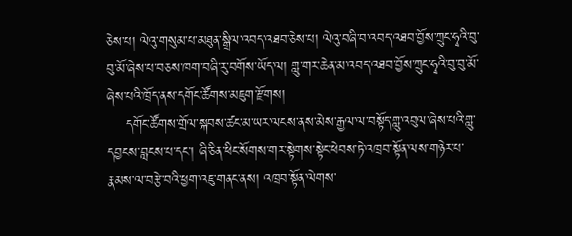ཅེས་པ། ལེའུ་གསུམ་པ་མཐུན་སྒྲིལ་འབད་འཐབ་ཅེས་པ། ལེའུ་བཞི་བ་འབད་འཐབ་བྱོས་ཀྲུང་ཧྭའི་བུ་བུ་མོ་ཞེས་པ་བཅས་ཁག་བཞི་རུ་བགོས་ཡོད་ལ། གླུ་གར་ཆེན་མ་འབད་འཐབ་བྱོས་ཀྲུང་ཧྭའི་བུ་བུ་མོ་ཞེས་པའི་ཁྲོད་ནས་དགོང་ཚོགས་མཇུག་རྫོགས།
    དགོང་ཚོགས་གྲོལ་སྐབས་ཚང་མ་ཡར་ལངས་ནས་མེས་རྒྱལ་ལ་བསྟོད་གླུ་འབུལ་ཞེས་པའི་གླུ་དབྱངས་བླངས་པ་དང་། ཞི་ཅིན་ཕིང་སོགས་གར་སྟེགས་སྟེང་ཕེབས་ཏེ་འཁྲབ་སྟོན་ལས་གཉེར་པ་རྣམས་ལ་བརྩེ་བའི་ཕྱག་འཇུ་གནང་ནས། འཁྲབ་སྟོན་ལེགས་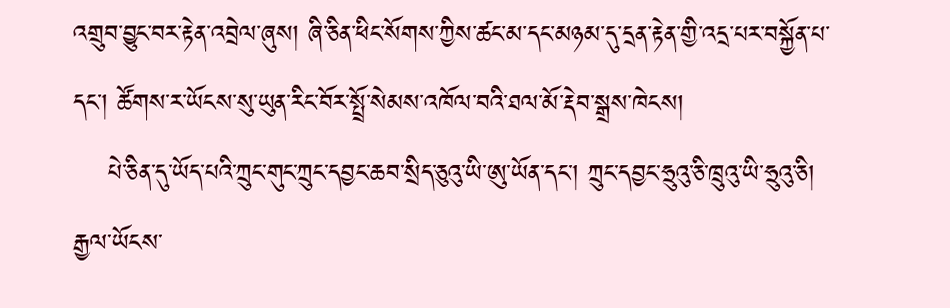འགྲུབ་བྱུང་བར་རྟེན་འབྲེལ་ཞུས། ཞི་ཅིན་ཕིང་སོགས་ཀྱིས་ཚང་མ་དང་མཉམ་དུ་དྲན་རྟེན་གྱི་འདྲ་པར་བསྐྱོན་པ་དང་། ཚོགས་ར་ཡོངས་སུ་ཡུན་རིང་བོར་སྤྲོ་སེམས་འཁོལ་བའི་ཐལ་མོ་རྡེབ་སྒྲས་ཁེངས།
    པེ་ཅིན་དུ་ཡོད་པའི་ཀྲུང་གུང་ཀྲུང་དབྱང་ཆབ་སྲིད་ཅུའུ་ཡི་ཨུ་ཡོན་དང་། ཀྲུང་དབྱང་ཧྲུའུ་ཅི་ཁྲུའུ་ཡི་ཧྲུའུ་ཅི། རྒྱལ་ཡོངས་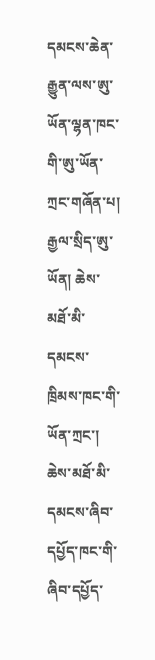དམངས་ཆེན་རྒྱུན་ལས་ཨུ་ཡོན་ལྷན་ཁང་གི་ཨུ་ཡོན་ཀྲང་གཞོན་པ། རྒྱལ་སྲིད་ཨུ་ཡོན། ཆེས་མཐོ་མི་དམངས་ཁྲིམས་ཁང་གི་ཡོན་ཀྲང་། ཆེས་མཐོ་མི་དམངས་ཞིབ་དཔྱོད་ཁང་གི་ཞིབ་དཔྱོད་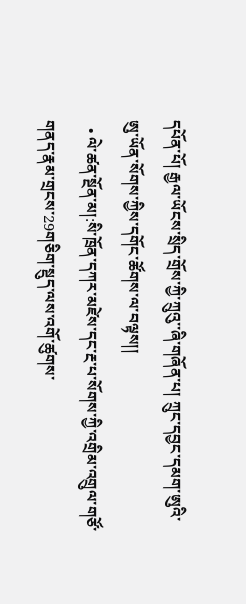དཔོན་པོ། རྒྱལ་ཡོངས་སྲིད་གྲོས་ཀྱི་ཀྲུའུ་་ཞི་གཞོན་པ། ཀྲུང་དབྱང་དམག་ཨུའི་ཨུ་ཡོན་སོགས་ཀྱིས་དགོང་ཚོགས་ལ་བལྟས།།
  • ལེ་ཚན་སྔོན་མ།:སི་ཁྲོན་དཀར་མཛེས་དང་རྔ་པ་སོགས་ཀྱི་འགྲིམ་འགྲུལ་གཙོ་གནད་རྣམ་གྲངས་29གཅིག་སྡུད་ལས་འགོ་ཚུགས་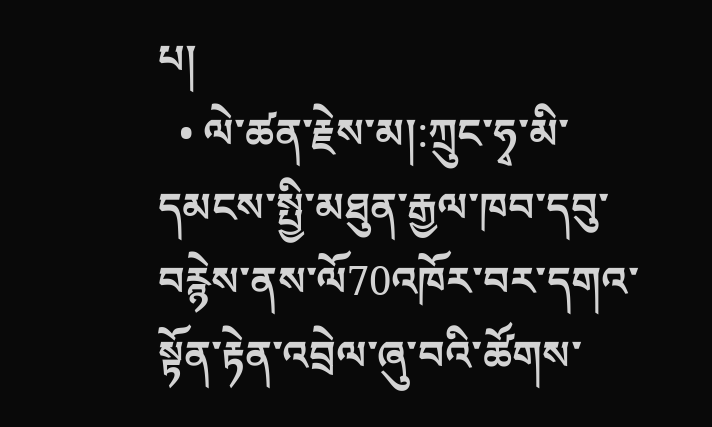པ།
  • ལེ་ཚན་རྗེས་མ།:ཀྲུང་ཧྭ་མི་དམངས་སྤྱི་མཐུན་རྒྱལ་ཁབ་དབུ་བརྙེས་ནས་ལོ70འཁོར་བར་དགའ་སྟོན་རྟེན་འབྲེལ་ཞུ་བའི་ཚོགས་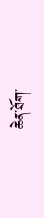ཆེན་ཐོག་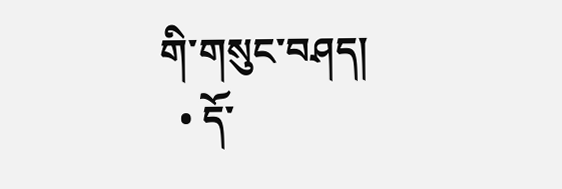གི་གསུང་བཤད།
  • དོ་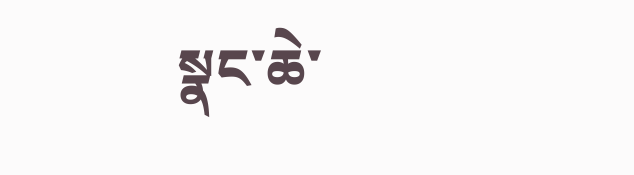སྣང་ཆེ་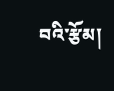བའི་རྩོམ།